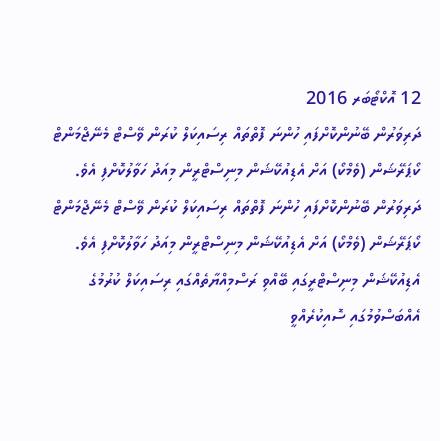12 އޮކްޓޯބަރ 2016
ދަރިވަރުން ބޭނުންކޮށްފައި ހުންނަ ފޮތްތައް ރިސައިކަލް ކުރަން ވޭސްޓް މެނޭޖްމަންޓް ކޯޕަރޭޝަން (ވެމްކޯ) އަށް އެޑިއުކޭޝަން މިނިސްޓްރީން މިއަދު ހަވާލުކޮށްފި އެވެ.
ދަރިވަރުން ބޭނުންކޮށްފައި ހުންނަ ފޮތްތައް ރިސައިކަލް ކުރަން ވޭސްޓް މެނޭޖްމަންޓް ކޯޕަރޭޝަން (ވެމްކޯ) އަށް އެޑިއުކޭޝަން މިނިސްޓްރީން މިއަދު ހަވާލުކޮށްފި އެވެ.
އެޑިއުކޭޝަން މިނިސްޓްރީގައި ބޭއްވި ރަސްމިއްޔާތެއްގައި ރިސައިކަލް ކުރުމުގެ އެއްބަސްވުމުގައި ސޮއިކުރެއްވީ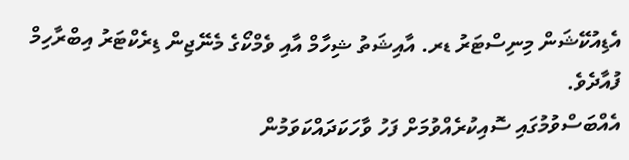އެޑިއުކޭޝަން މިނިސްޓަރު ޑރ. އާއިޝަތު ޝިހާމް އާއި ވެމްކޯގެ މެނޭޖިން ޑިރެކްޓަރު އިބްރާހިމް ފުއާދެވެ.
އެއްބަސްވުމުގައި ސޮއިކުރެއްވުމަށް ފަހު ވާހަކަދައްކަވަމުން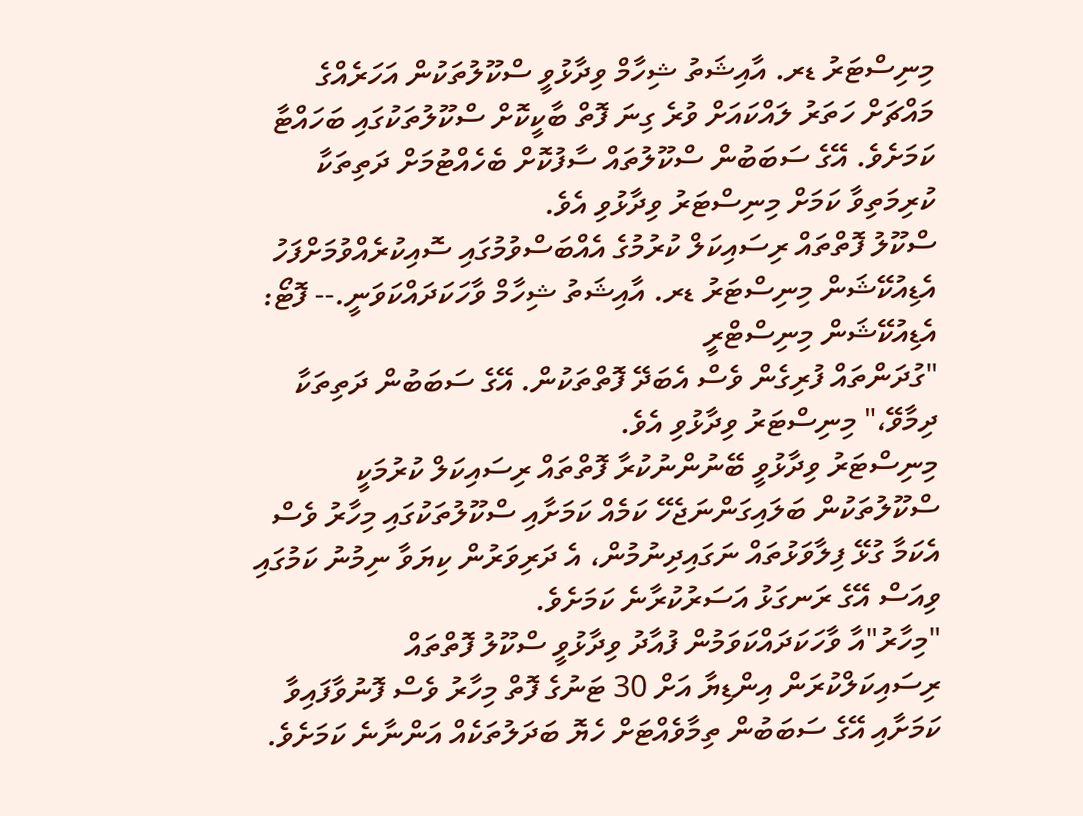މިނިސްޓަރު ޑރ. އާއިޝަތު ޝިހާމް ވިދާޅުވީ ސްކޫލުތަކުން އަހަރެއްގެ މައްޗަށް ހަތަރު ލައްކައަށް ވުރެ ގިނަ ފޮތް ބާކީކޮށް ސްކޫލުތަކުގައި ބަހައްޓާ ކަމަށެވެ. އޭގެ ސަބަބުން ސްކޫލުތައް ސާފުކޮށް ބެހެއްޓުމަށް ދަތިތަކާ ކުރިމަތިވާ ކަމަށް މިނިސްޓަރު ވިދާޅުވި އެވެ.
ސްކޫލު ފޮތްތައް ރިސައިކަލް ކުރުމުގެ އެއްބަސްވުމުގައި ސޮއިކުރެއްވުމަށްފަހު އެޑިއުކޭޝަން މިނިސްޓަރު ޑރ. އާއިޝަތު ޝިހާމް ވާހަކަދައްކަވަނީ.-- ފޮޓޯ: އެޑިއުކޭޝަން މިނިސްޓްރީ
"ގުދަންތައް ފުރިގެން ވެސް އެބަދޭ ފޮތްތަކުން. އޭގެ ސަބަބުން ދަތިތަކާ ދިމާވޭ،" މިނިސްޓަރު ވިދާޅުވި އެވެ.
މިނިސްޓަރު ވިދާޅުވީ ބޭނުންނުކުރާ ފޮތްތައް ރިސައިކަލް ކުރުމަކީ ސްކޫލުތަކުން ބަލައިގަންނަޖެހޭ ކަމެއް ކަމަށާއި ސްކޫލުތަކުގައި މިހާރު ވެސް އެކަމާ ގުޅޭ ފިލާވަޅުތައް ނަގައިދިނުމުން، އެ ދަރިވަރުން ކިޔަވާ ނިމުނު ކަމުގައި ވިއަސް އޭގެ ރަނގަޅު އަސަރުކުރާނެ ކަމަށެވެ.
"މިހާރު"އާ ވާހަކަދައްކަވަމުން ފުއާދު ވިދާޅުވީ ސްކޫލު ފޮތްތައް ރިސައިކަލްކުރަން އިންޑިޔާ އަށް 30 ޓަނުގެ ފޮތް މިހާރު ވެސް ފޮނުވާފައިވާ ކަމަށާއި އޭގެ ސަބަބުން ތިމާވެއްޓަށް ހެޔޮ ބަދަލުތަކެއް އަންނާނެ ކަމަށެވެ.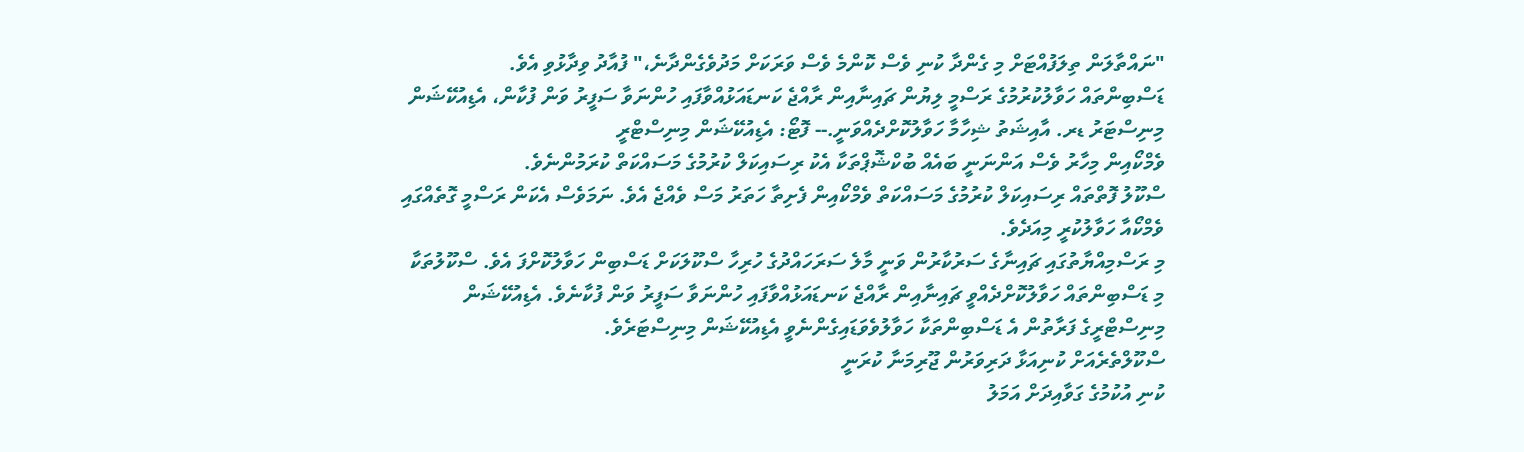"ނައްތާލަން ތިލަފުއްޓަށް މި ގެންދާ ކުނި ވެސް ކޮންމެ ވެސް ވަރަކަށް މަދުވެގެންދާނެ،" ފުއާދު ވިދާޅުވި އެވެ.
ޑަސްބިންތައް ހަވާލުކުރުމުގެ ރަސްމީ ލިޔުން ޗައިނާއިން ރާއްޖެ ކަނޑައަޅުއްވާފައި ހުންނަވާ ސަފީރު ވަން ފުކާން، އެޑިއުކޭޝަން މިނިސްޓަރު ޑރ. އާއިޝަތު ޝިހާމާ ހަވާލުކޮށްދެއްވަނީ.-- ފޮޓޯ: އެޑިއުކޭޝަން މިނިސްޓްރީ
ވެމްކޯއިން މިހާރު ވެސް އަންނަނީ ބައެއް ބުކްޝޮޕްތަކާ އެކު ރިސައިކަލް ކުރުމުގެ މަސައްކަތް ކުރަމުންނެވެ.
ސްކޫލު ފޮތްތައް ރިސައިކަލް ކުރުމުގެ މަސައްކަތް ވެމްކޯއިން ފެށިތާ ހަތަރު މަސް ވެއްޖެ އެވެ. ނަމަވެސް އެކަން ރަސްމީ ގޮތެއްގައި ވެމްކޯއާ ހަވާލުކުރީ މިއަދެވެ.
މި ރަސްމިއްޔާތުގައި ޗައިނާގެ ސަރުކާރުން ވަނީ މާލެ ސަރަހައްދުގެ ހުރިހާ ސްކޫލަކަށް ޑަސްބިން ހަވާލުކޮށްފަ އެވެ. ސްކޫލުތަކާ މި ޑަސްބިންތައް ހަވާލުކޮށްދެއްވީ ޗައިނާއިން ރާއްޖެ ކަނޑައަޅުއްވާފައި ހުންނަވާ ސަފީރު ވަން ފުކާނެވެ. އެޑިއުކޭޝަން މިނިސްޓްރީގެ ފަރާތުން އެ ޑަސްބިންތަކާ ހަވާލުވެވަޑައިގެންނެވީ އެޑިއުކޭޝަން މިނިސްޓަރެވެ.
ސްކޫލްތެރެއަށް ކުނިއަޅާ ދަރިވަރުން ޖޫރިމަނާ ކުރަނީ
ކުނި އުކުމުގެ ގަވާއިދަށް އަމަލު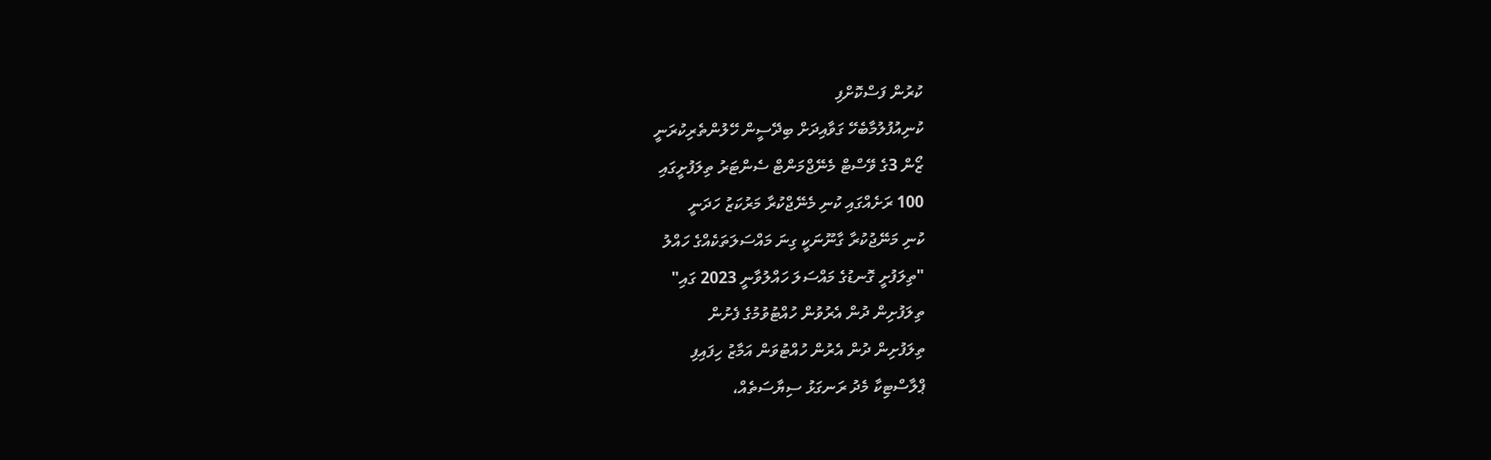ކުރުން ފަސްކޮށްފި
ކުނިއުފުލުމާބެހޭ ގަވާއިދަށް ބިދޭސީން ހޭލުންތެރިކުރަނީ
ޒޯން 3ގެ ވޭސްޓް މެނޭޖްމަންޓް ސެންޓަރު ތިލަފުށީގައި
100 ރަށެއްގައި ކުނި މެނޭޖްކުރާ މަރުކަޒު ހަދަނީ
ކުނި މަނޭޖުކުރާ ގާނޫނަކީ ގިނަ މައްސަލަތަކެއްގެ ހައްލު
"ތިލަފުށީ ގޮނޑުގެ މައްސަލަ ހައްލުވާނީ 2023 ގައި"
ތިލަފުށިން ދުން އެރުވުން ހުއްޓުވުމުގެ ފެށުން
ތިލަފުށިން ދުން އެރުން ހުއްޓުވަން އަމާޒު ހިފައިފި
ޕްލާސްޓިކާ މެދު ރަނގަޅު ސިޔާސަތެއް،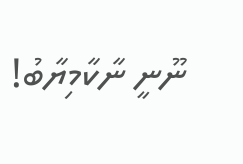ނޫނީ ނާކާމިޔާބު!